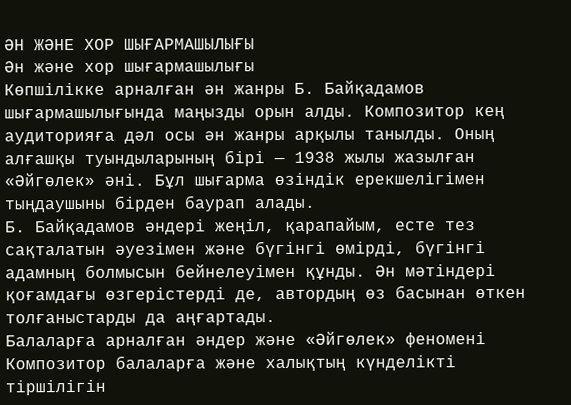ӘН ЖӘНЕ ХОР ШЫҒАРМАШЫЛЫҒЫ
Ән және хор шығармашылығы
Көпшілікке арналған ән жанры Б. Байқадамов шығармашылығында маңызды орын алды. Композитор кең аудиторияға дәл осы ән жанры арқылы танылды. Оның алғашқы туындыларының бірі — 1938 жылы жазылған «Әйгөлек» әні. Бұл шығарма өзіндік ерекшелігімен тыңдаушыны бірден баурап алады.
Б. Байқадамов әндері жеңіл, қарапайым, есте тез сақталатын әуезімен және бүгінгі өмірді, бүгінгі адамның болмысын бейнелеуімен құнды. Ән мәтіндері қоғамдағы өзгерістерді де, автордың өз басынан өткен толғаныстарды да аңғартады.
Балаларға арналған әндер және «Әйгөлек» феномені
Композитор балаларға және халықтың күнделікті тіршілігін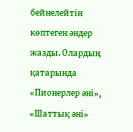бейнелейтін көптеген әндер жазды. Олардың қатарында «Пионерлер әні», «Шаттық әні»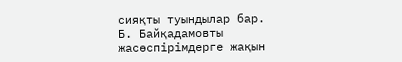сияқты туындылар бар.
Б. Байқадамовты жасөспірімдерге жақын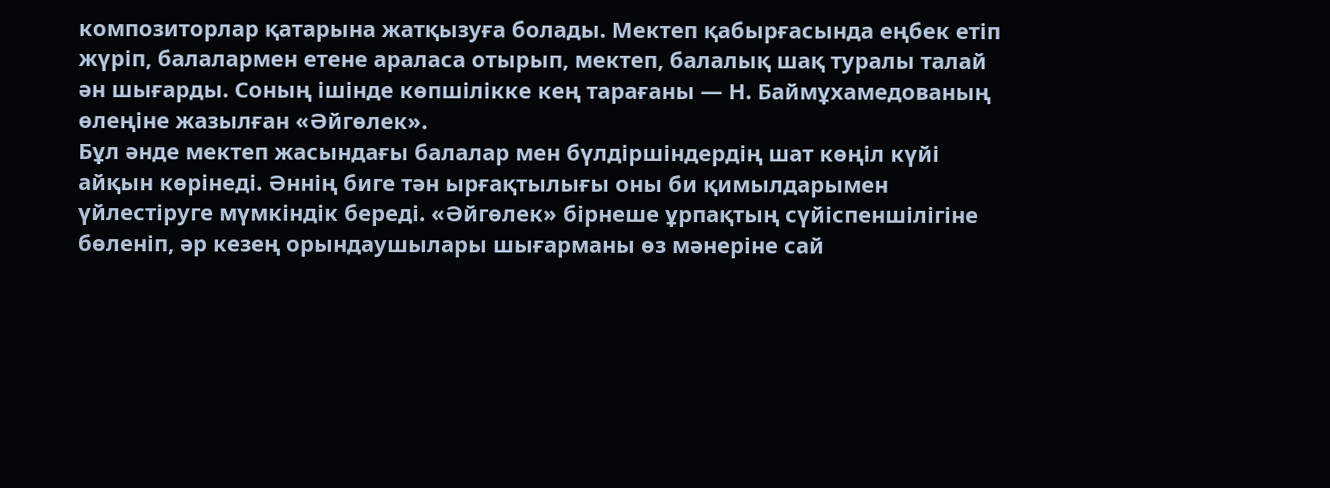композиторлар қатарына жатқызуға болады. Мектеп қабырғасында еңбек етіп жүріп, балалармен етене араласа отырып, мектеп, балалық шақ туралы талай ән шығарды. Соның ішінде көпшілікке кең тарағаны — Н. Баймұхамедованың өлеңіне жазылған «Әйгөлек».
Бұл әнде мектеп жасындағы балалар мен бүлдіршіндердің шат көңіл күйі айқын көрінеді. Әннің биге тән ырғақтылығы оны би қимылдарымен үйлестіруге мүмкіндік береді. «Әйгөлек» бірнеше ұрпақтың сүйіспеншілігіне бөленіп, әр кезең орындаушылары шығарманы өз мәнеріне сай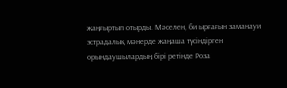жаңғыртып отырды. Мәселен, би ырғағын заманауи эстрадалық мәнерде жаңаша түсіндірген орындаушылардың бірі ретінде Роза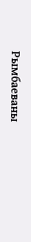Рымбаеваны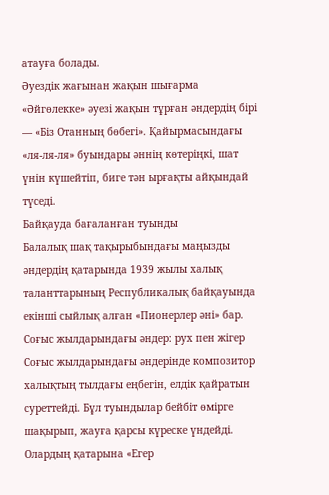атауға болады.
Әуездік жағынан жақын шығарма
«Әйгөлекке» әуезі жақын тұрған әндердің бірі — «Біз Отанның бөбегі». Қайырмасындағы «ля-ля-ля» буындары әннің көтеріңкі, шат үнін күшейтіп, биге тән ырғақты айқындай түседі.
Байқауда бағаланған туынды
Балалық шақ тақырыбындағы маңызды әндердің қатарында 1939 жылы халық таланттарының Республикалық байқауында екінші сыйлық алған «Пионерлер әні» бар.
Соғыс жылдарындағы әндер: рух пен жігер
Соғыс жылдарындағы әндерінде композитор халықтың тылдағы еңбегін, елдік қайратын суреттейді. Бұл туындылар бейбіт өмірге шақырып, жауға қарсы күреске үндейді. Олардың қатарына «Егер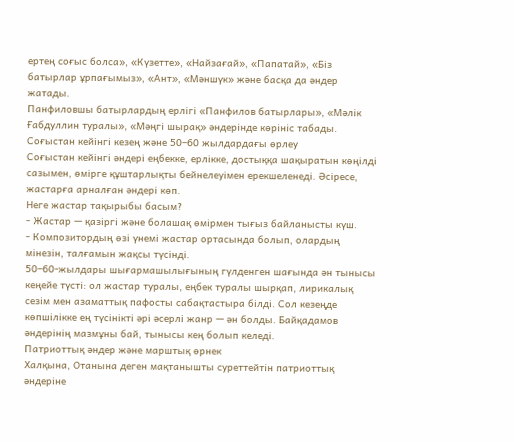ертең соғыс болса», «Күзетте», «Найзағай», «Папатай», «Біз батырлар ұрпағымыз», «Ант», «Мәншүк» және басқа да әндер жатады.
Панфиловшы батырлардың ерлігі «Панфилов батырлары», «Мәлік Ғабдуллин туралы», «Мәңгі шырақ» әндерінде көрініс табады.
Соғыстан кейінгі кезең және 50–60 жылдардағы өрлеу
Соғыстан кейінгі әндері еңбекке, ерлікке, достыққа шақыратын көңілді сазымен, өмірге құштарлықты бейнелеуімен ерекшеленеді. Әсіресе, жастарға арналған әндері көп.
Неге жастар тақырыбы басым?
- Жастар — қазіргі және болашақ өмірмен тығыз байланысты күш.
- Композитордың өзі үнемі жастар ортасында болып, олардың мінезін, талғамын жақсы түсінді.
50–60-жылдары шығармашылығының гүлденген шағында ән тынысы кеңейе түсті: ол жастар туралы, еңбек туралы шырқап, лирикалық сезім мен азаматтық пафосты сабақтастыра білді. Сол кезеңде көпшілікке ең түсінікті әрі әсерлі жанр — ән болды. Байқадамов әндерінің мазмұны бай, тынысы кең болып келеді.
Патриоттық әндер және марштық өрнек
Халқына, Отанына деген мақтанышты суреттейтін патриоттық әндеріне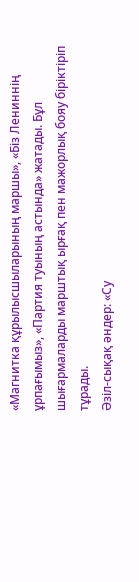«Магнитка құрылысшыларының маршы», «Біз Лениннің ұрпағымыз», «Партия туының астында» жатады. Бұл шығармаларды марштық ырғақ пен мажорлық бояу біріктіріп тұрады.
Әзіл-сықақ әндер: «Су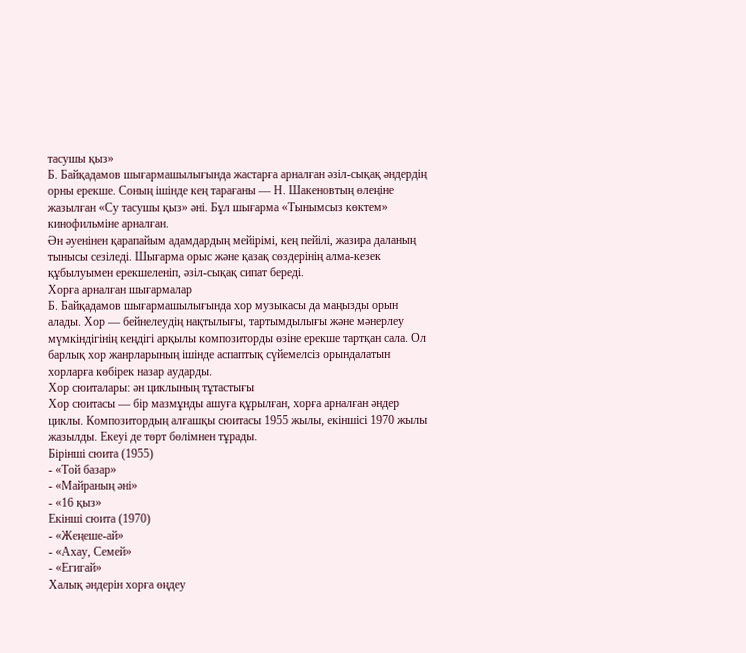тасушы қыз»
Б. Байқадамов шығармашылығында жастарға арналған әзіл-сықақ әндердің орны ерекше. Соның ішінде кең тарағаны — Н. Шакеновтың өлеңіне жазылған «Су тасушы қыз» әні. Бұл шығарма «Тынымсыз көктем» кинофильміне арналған.
Ән әуенінен қарапайым адамдардың мейірімі, кең пейілі, жазира даланың тынысы сезіледі. Шығарма орыс және қазақ сөздерінің алма-кезек құбылуымен ерекшеленіп, әзіл-сықақ сипат береді.
Хорға арналған шығармалар
Б. Байқадамов шығармашылығында хор музыкасы да маңызды орын алады. Хор — бейнелеудің нақтылығы, тартымдылығы және мәнерлеу мүмкіндігінің кеңдігі арқылы композиторды өзіне ерекше тартқан сала. Ол барлық хор жанрларының ішінде аспаптық сүйемелсіз орындалатын хорларға көбірек назар аударды.
Хор сюиталары: ән циклының тұтастығы
Хор сюитасы — бір мазмұнды ашуға құрылған, хорға арналған әндер циклы. Композитордың алғашқы сюитасы 1955 жылы, екіншісі 1970 жылы жазылды. Екеуі де төрт бөлімнен тұрады.
Бірінші сюита (1955)
- «Той базар»
- «Майраның әні»
- «16 қыз»
Екінші сюита (1970)
- «Жеңеше-ай»
- «Ахау, Семей»
- «Егигай»
Халық әндерін хорға өңдеу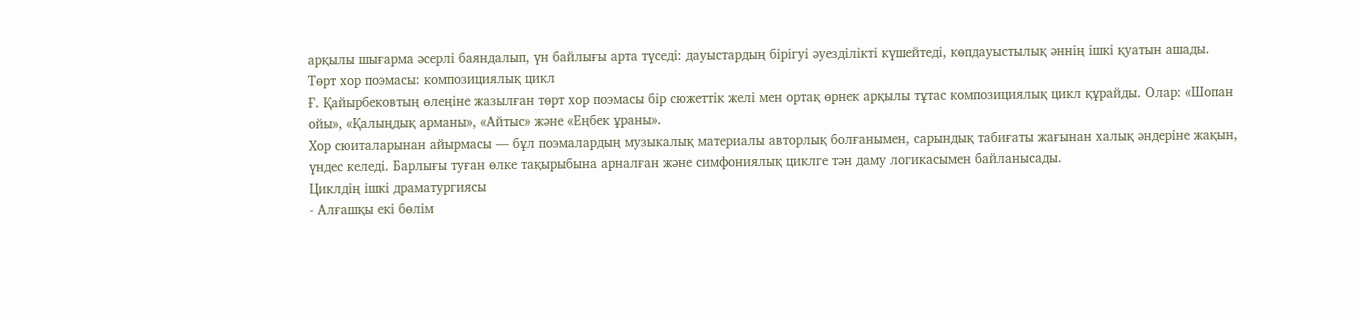арқылы шығарма әсерлі баяндалып, үн байлығы арта түседі: дауыстардың бірігуі әуезділікті күшейтеді, көпдауыстылық әннің ішкі қуатын ашады.
Төрт хор поэмасы: композициялық цикл
Ғ. Қайырбековтың өлеңіне жазылған төрт хор поэмасы бір сюжеттік желі мен ортақ өрнек арқылы тұтас композициялық цикл құрайды. Олар: «Шопан ойы», «Қалыңдық арманы», «Айтыс» және «Еңбек ұраны».
Хор сюиталарынан айырмасы — бұл поэмалардың музыкалық материалы авторлық болғанымен, сарындық табиғаты жағынан халық әндеріне жақын, үндес келеді. Барлығы туған өлке тақырыбына арналған және симфониялық циклге тән даму логикасымен байланысады.
Циклдің ішкі драматургиясы
- Алғашқы екі бөлім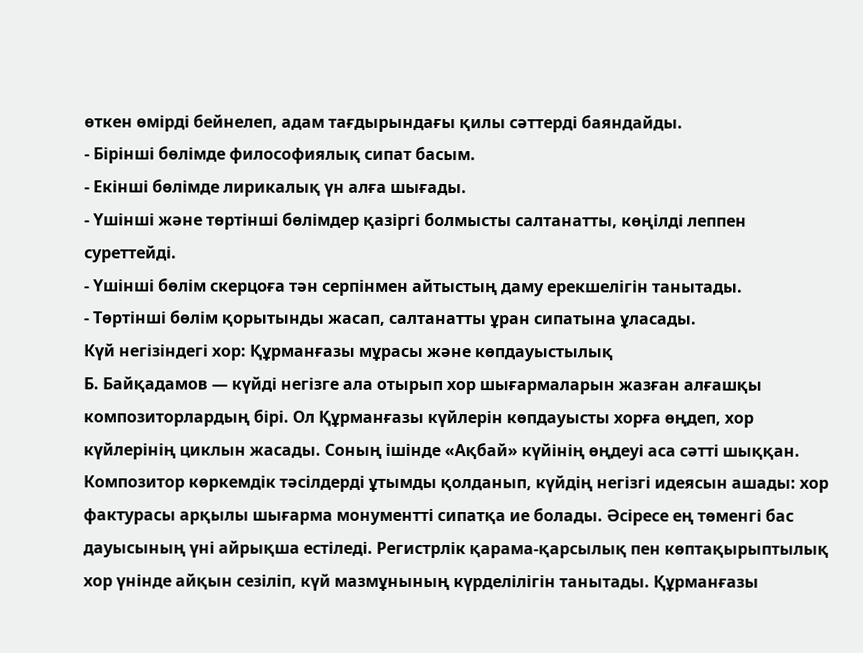өткен өмірді бейнелеп, адам тағдырындағы қилы сәттерді баяндайды.
- Бірінші бөлімде философиялық сипат басым.
- Екінші бөлімде лирикалық үн алға шығады.
- Үшінші және төртінші бөлімдер қазіргі болмысты салтанатты, көңілді леппен суреттейді.
- Үшінші бөлім скерцоға тән серпінмен айтыстың даму ерекшелігін танытады.
- Төртінші бөлім қорытынды жасап, салтанатты ұран сипатына ұласады.
Күй негізіндегі хор: Құрманғазы мұрасы және көпдауыстылық
Б. Байқадамов — күйді негізге ала отырып хор шығармаларын жазған алғашқы композиторлардың бірі. Ол Құрманғазы күйлерін көпдауысты хорға өңдеп, хор күйлерінің циклын жасады. Соның ішінде «Ақбай» күйінің өңдеуі аса сәтті шыққан.
Композитор көркемдік тәсілдерді ұтымды қолданып, күйдің негізгі идеясын ашады: хор фактурасы арқылы шығарма монументті сипатқа ие болады. Әсіресе ең төменгі бас дауысының үні айрықша естіледі. Регистрлік қарама-қарсылық пен көптақырыптылық хор үнінде айқын сезіліп, күй мазмұнының күрделілігін танытады. Құрманғазы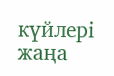күйлері жаңа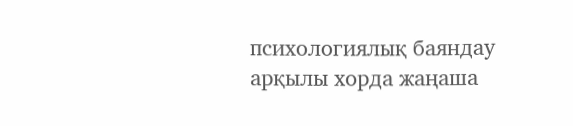психологиялық баяндау арқылы хорда жаңаша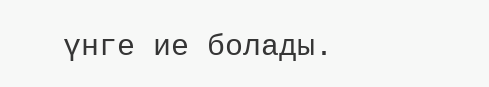үнге ие болады.